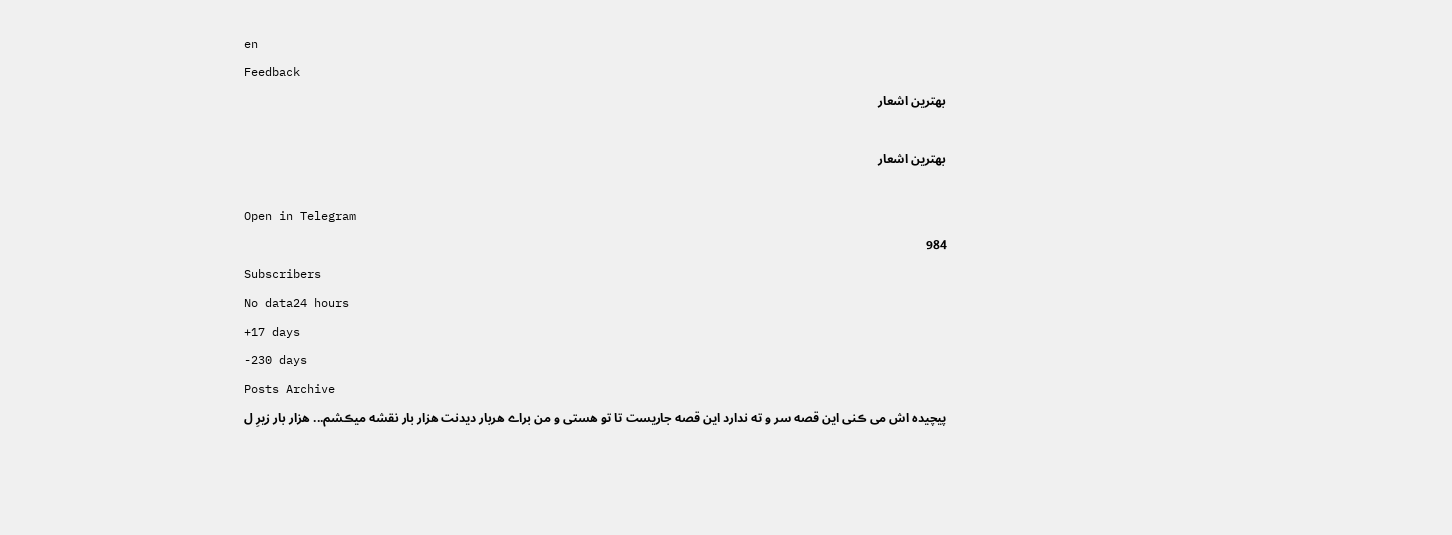en
Feedback
بهترین اشعار

بهترین اشعار

Open in Telegram
984
Subscribers
No data24 hours
+17 days
-230 days
Posts Archive
پیچیده اش می ڪنی این قصه سر و ته ندارد این قصه جاریست تا تو هستی و من براے هربار دیدنت هزار بار نقشه میڪشم... هزار بار زیرِ ل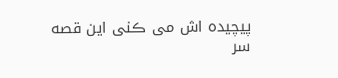پیچیده اش می ڪنی این قصه سر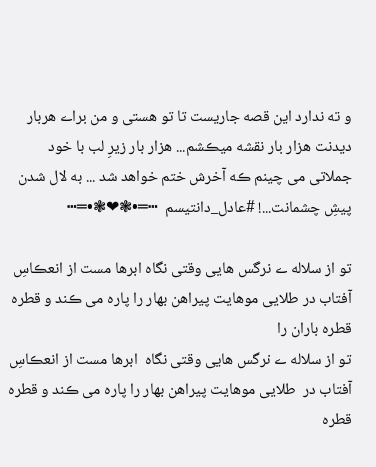و ته ندارد این قصه جاریست تا تو هستی و من براے هربار دیدنت هزار بار نقشه میڪشم... هزار بار زیرِ لب با خود               جملاتی می چینم ڪه آخرش ختم خواهد شد ... به لال شدن پیشِ چشمانت...! #عادل_دانتیسم ‌ ┅═•❃❤❃•═┅

تو از سلاله ے نرگس هایی وقتی نگاه ابرها مست از انعڪاسِ آفتاب در طلایی موهایت پیراهن بهار را پاره می ڪند و قطره قطره باران را
تو از سلاله ے نرگس هایی وقتی نگاه  ابرها مست از انعڪاسِ آفتاب در  طلایی موهایت پیراهن بهار را پاره می ڪند و قطره قطره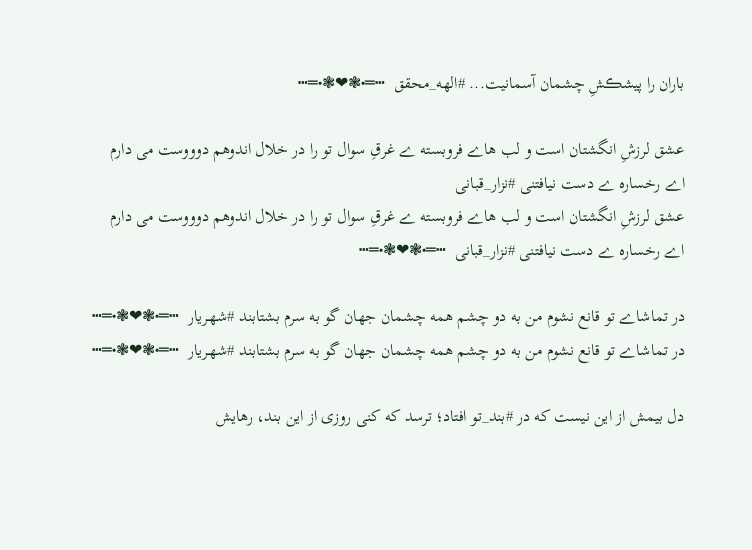باران را پیشڪشِ چشمان آسمانیت... #الهه_محقق ‌ ┅═•❃❤❃•═┅

عشق لرزشِ انگشتان است و لب هاے فروبسته ے غرقِ سوال تو را در خلال اندوهم دوووست می دارم اے رخساره ے دست نیافتنی #نزار_قبانی ‌
عشق لرزشِ انگشتان است و لب هاے فروبسته ے غرقِ سوال تو را در خلال اندوهم دوووست می دارم اے رخساره ے دست نیافتنی #نزار_قبانی ‌ ┅═•❃❤❃•═┅

در تماشاے تو قانع نشوم من به دو چشم همه چشمان جهان گو به سرم بشتابند #شهـریار ‌ ┅═•❃❤❃•═┅
در تماشاے تو قانع نشوم من به دو چشم همه چشمان جهان گو به سرم بشتابند #شهـریار ‌ ┅═•❃❤❃•═┅

دل بیمش از این نیست که در #بند_تو افتاد؛ ترسد که کنی روزی از این بند، رهایش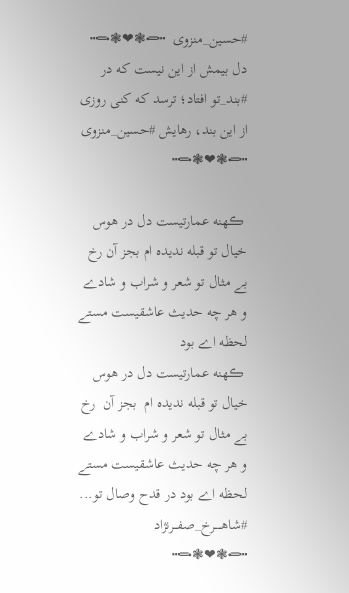#حسین_منزوی ‌ ┅═•❃❤❃•═┅
دل بیمش از این نیست که در #بند_تو افتاد؛ ترسد که کنی روزی از این بند، رهایش #حسین_منزوی ‌ ┅═•❃❤❃•═┅

 ڪهنه عمارتیست دل در هوس خیال تو قبله ندیده ام بجز آن رخ بے مثال تو شعر و شراب و شادے و هر چه حدیث عاشقیست مستے لحظه اے بود
 ڪهنه عمارتیست دل در هوس خیال تو قبله ندیده ام  بجز آن  رخ بے مثال تو شعر و شراب و شادے و هر چه حدیث عاشقیست مستے لحظه اے بود در قدح وصال تو... #شاهـــــرخ_صفـــرنژاد ‌ ┅═•❃❤❃•═┅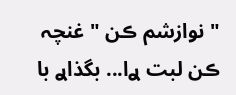" نوازشم ڪن " غنچہ ڪن لبت ࢪا... بگذاࢪ با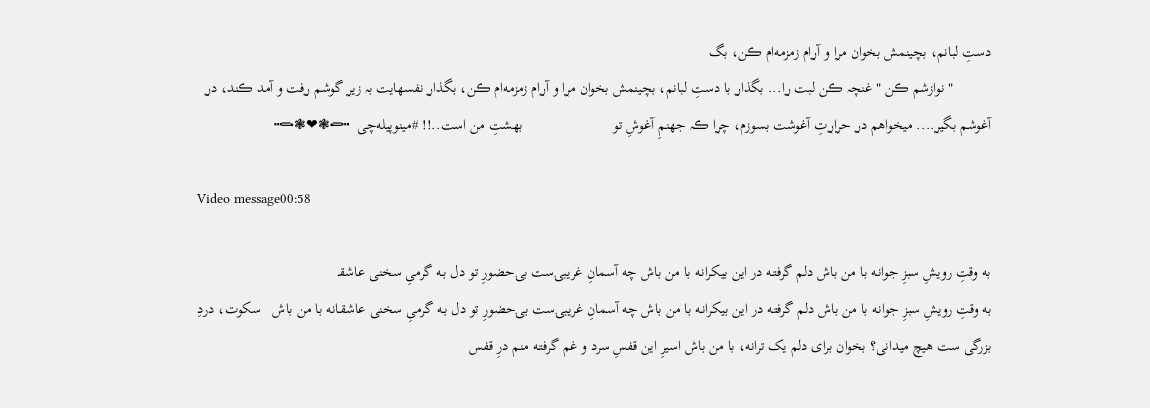دستِ لبانم، بچینمش بخوان مࢪا و آࢪام زمزمه‌ام ڪن، بگ
          " نوازشم ڪن " غنچہ ڪن لبت ࢪا... بگذاࢪ با دستِ لبانم، بچینمش بخوان مࢪا و آࢪام زمزمه‌ام ڪن، بگذاࢪ نفسهایت بہ زیࢪ گوشم ࢪفت و آمد ڪند، دࢪ آغوشم بگیࢪ.... میخواهم دࢪ حࢪاࢪتِ آغوشت بسوزم، چࢪا ڪہ جهنمِ آغوشِ تو                        بهشتِ من است..!! #مینوپیله‌چی ‌ ┅═•❃❤❃•═┅

Video message00:58

به وقتِ رویشِ سبزِ جوانـه با من باش دلم گرفتـه در این بیکرانـه با من باش چه آسمانِ غریبۍست بۍحضورِ تو دل بـه گرمیِ سخنی عاشقـ
به وقتِ رویشِ سبزِ جوانـه با من باش دلم گرفتـه در این بیکرانـه با من باش چه آسمانِ غریبۍست بۍحضورِ تو دل بـه گرمیِ سخنی عاشقـانه با من باش   سکوت، دردِ بزرگی ست هیچ میدانی؟ بخوان برای دلم یک ترانه، با من باش اسیرِ این قفسِ سرد و غم گرفتـه منم درِ قفس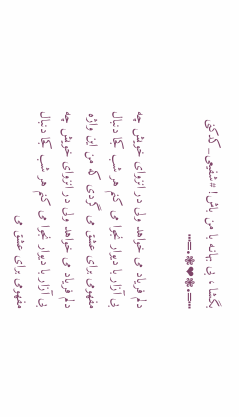بگشا ، بی بهانـه با من باش! #شفیعی_کدکنی ‌ ┅═•❃❤❃•═┅

دلم فریاد می خواهد ولی در انزوای خویش چه بی آزار با دیوار نجوا می کنم هر شب کجا دنبال مفهومی برای عشق می گردی که من این واژه
دلم فریاد می خواهد ولی در انزوای خویش چه بی آزار با دیوار نجوا می کنم هر شب کجا دنبال مفهومی برای عشق می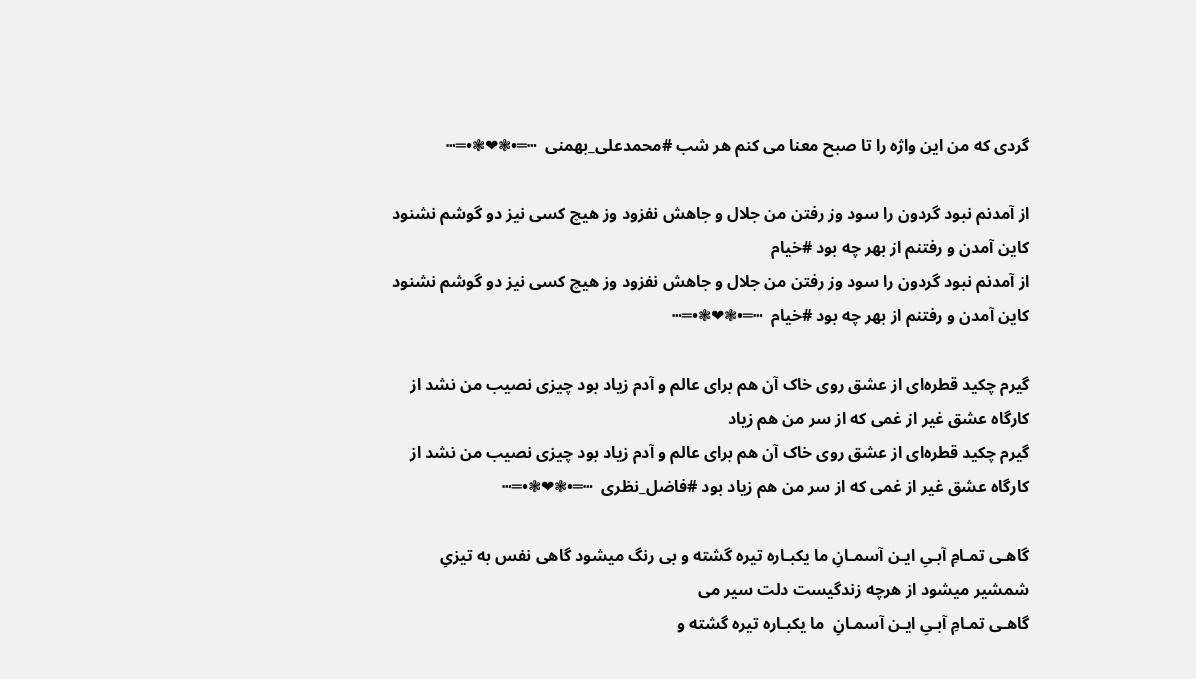گردی که من این واژه را تا صبح معنا می کنم هر شب #محمدعلی_بهمنی ‌ ┅═•❃❤❃•═┅

از آمدنم نبود گردون را سود وز رفتن من جلال و جاهش نفزود وز هیچ کسی نیز دو گوشم نشنود کاین آمدن و رفتنم از بهر چه بود #خیام ‌
از آمدنم نبود گردون را سود وز رفتن من جلال و جاهش نفزود وز هیچ کسی نیز دو گوشم نشنود کاین آمدن و رفتنم از بهر چه بود #خیام ‌ ┅═•❃❤❃•═┅

گیرم چکید قطره‌ای از عشق روی خاک آن هم برای عالم و آدم زیاد بود چیزی نصیب من نشد از کارگاه عشق غیر از غمی که از سر من هم زیاد
گیرم چکید قطره‌ای از عشق روی خاک آن هم برای عالم و آدم زیاد بود چیزی نصیب من نشد از کارگاه عشق غیر از غمی که از سر من هم زیاد بود #فاضل_نظری ‌ ┅═•❃❤❃•═┅

گاهـی تمـامِ آبـیِ ایـن آسمـانِ ما یکبـاره تیره گشته و بی ‌رنگ میشود گاهی نفس به تیزیِ شمشیر میشود از هرچه زندگیست دلت سیر می
گاهـی تمـامِ آبـیِ ایـن آسمـانِ  ما یکبـاره تیره گشته و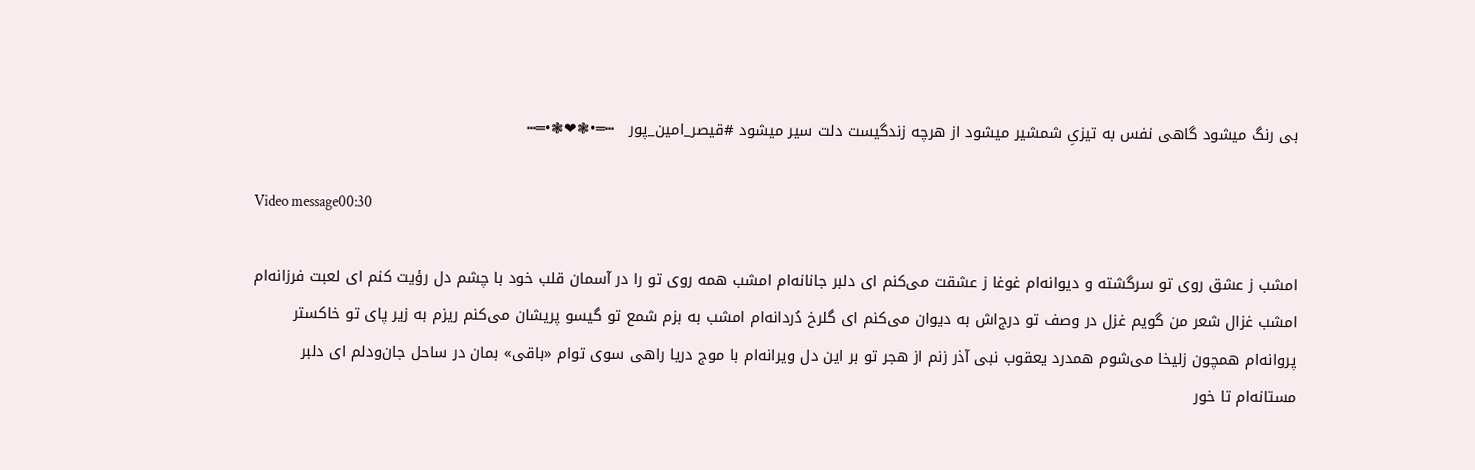بی ‌رنگ میشود گاهی نفس به تیزیِ شمشیر میشود از هرچه زندگیست دلت سیر میشود #قیصر_امین_پور ‌‌‍‌‍‌‌‌‌‌‌‌‌‌‌‌‌‌‌‌‌‌‌‌‌‌‌‌‌‌‌‌‌‌‌‌‌‌‌‌‌‌‌‌‌‌‌‌‌‌‌‌‌‌‌‌‌‌‌‌‌‌‌‌‌‌‌‌‌‌‌‌‌‌‌‌‌‌‌‌‌‌‌‌‌‌‌‌‌‌‌‌‌‌‌‌‌‌‌‌‌‌‌‌‌‌‌‌‌‌‌‌‌‌‌‌‌‌‌‌‌‌‌‌‌‌‌‌‌‌‌‌‌‌‌‌‌‌‌‌‌‌‌‌‌‌‌‌‌‌‌‌‌‌‌‌‌‌‌‌‌‌‌‌‌‌‌‌‌‌‌‌‌‌‌‌‌‌‌‌‌‌‌‌ ‌ ┅═•❃❤❃•═┅

Video message00:30

امشب ز عشق روی تو سرگشته و دیوانه‌ام غوغا ز عشقت می‌کنم ای دلبر جانانه‌ام امشب همه روی تو را در آسمان قلب خود با چشم دل رؤیت کنم ای لعبت فرزانه‌ام امشب غزال شعر من گویم غزل در وصف تو درج‌اش به دیوان می‌کنم ای گلرخ دُردانه‌ام امشب به بزم شمع تو گیسو پریشان می‌کنم ریزم به زیر پای تو خاکستر پروانه‌ام همچون زلیخا می‌شوم همدرد یعقوب نبی آذر زنم از هجر تو بر این دل ویرانه‌ام با موج دریا راهی سوی توام «باقی» بمان در ساحل جان‌ودلم ای دلبر مستانه‌ام تا خور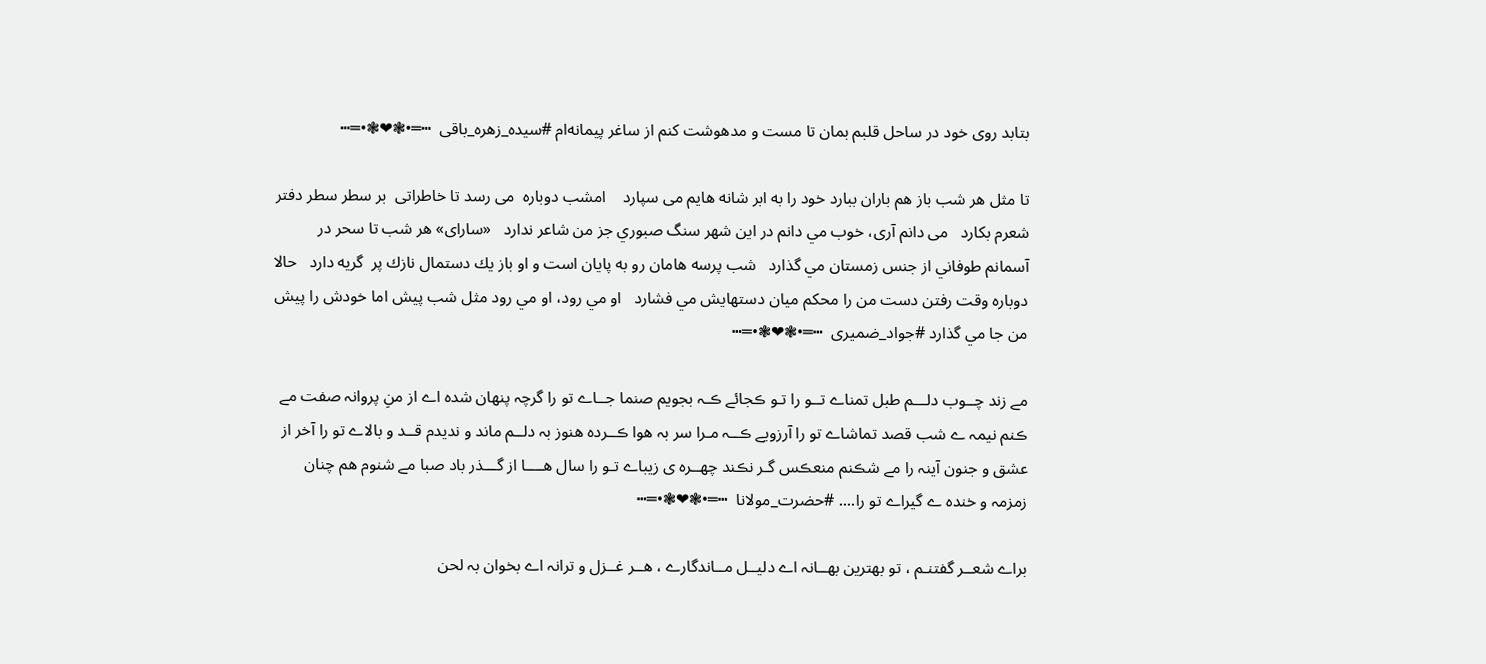بتابد روی خود در ساحل قلبم بمان تا مست و مدهوشت کنم از ساغر پیمانه‌ام #سیده_زهره_باقی ‌ ┅═•❃❤❃•═┅

تا مثل هر شب باز هم باران ببارد خود را به ابر شانه هایم می سپارد    امشب دوباره  می رسد تا خاطراتی  بر سطر سطر دفتر شعرم بکارد   می دانم آری، خوب مي دانم در اين شهر سنگ صبوري جز من شاعر ندارد   «سارای» هر شب تا سحر در آسمانم طوفاني از جنس زمستان مي گذارد   شب پرسه هامان رو به پايان است و او باز يك دستمال نازك پر  گريه دارد   حالا دوباره وقت رفتن دست من را محكم ميان دستهايش مي فشارد   او مي رود، او مي رود مثل شب پيش اما خودش را پيش من جا مي گذارد #جواد_ضمیری ‌ ┅═•❃❤❃•═┅

مے زند چــوب دلـــم طبل تمناے تــو را تـو ڪجائے ڪـہ بجویم صنما جــاے تو را گرچہ پنهان شدہ اے از منِ پروانہ صفت مے ڪنم نیمہ ے شب قصد تماشاے تو را آرزویے ڪــہ مـرا سر بہ هوا ڪــردہ هنوز بہ دلــم ماند و ندیدم قــد و بالاے تو را آخر از عشق و جنون آینہ را مے شڪنم منعڪس گـر نڪند چهــرہ ی زیباے تـو را سال هــــا از گـــذر باد صبا مے شنوم هم چنان زمزمہ و خندہ ے گیراے تو را.... #حضرت_مولانا ‌ ┅═•❃❤❃•═┅

براے شعــر گفتنـم ، تو بهترین بهــانہ اے دلیــل مــاندگارے ، هــر غــزل و ترانہ اے بخوان بہ لحن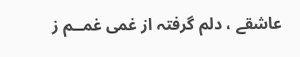عاشقے ، دلم گرفتہ از غمی غمــم ز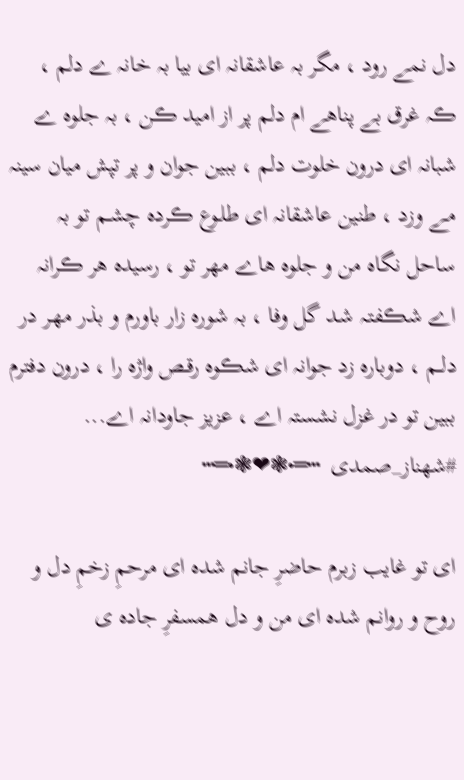دل نمے رود ، مگر بہ عاشقانہ ای بیا بہ خانہ ے دلم ، ڪہ غرق بے پناهے ام دلم پر از امید ڪن ، بہ جلوہ ے شبانہ ای درون خلوت دلم ، ببین جوان و پر تپش میان سینہ مـے وزد ، طنین عاشقانہ ای طلـوع ڪردہ چشـم تو بہ ساحل نگاہ من و جلوہ هاے مهر تو ، رسیدہ هر ڪرانہ اے شڪفتـہ شـد گل وفا ، بہ شورہ زار باورم و بذر مهـر در دلــم ، دوبارہ زد جوانہ ای شڪوہ رقـص واژہ را ، درون دفترم ببین تو در غزل نشستہ اے ، عزیز جاودانہ اے... #شهناز_صمدی ‌ ┅═•❃❤❃•═┅

ای تو غایب زبرم حاضرِ جانم شده ای مرحمِ زخمِ دل و روح و روانم شده ای من و دل همسفرِ جاده ی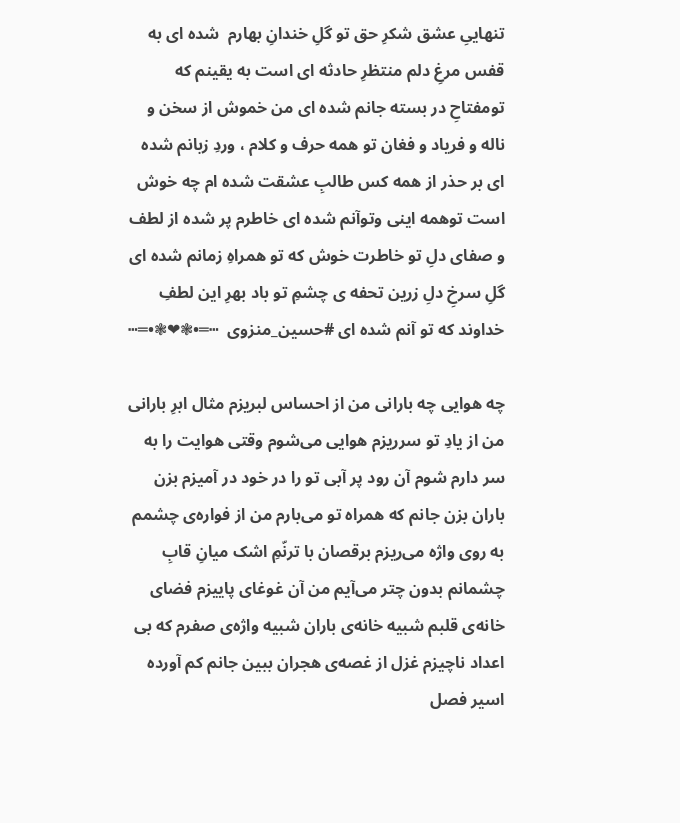تنهاییِ عشق شکرِ حق تو گلِ خندانِ بهارم  شده ای به قفس مرغِ دلم منتظرِ حادثه ای است به یقینم که تومفتاحِ در بسته جانم شده ای من خموش از سخن و ناله و فریاد و فغان تو همه حرف و کلام ، وردِ زبانم شده ای بر حذر از همه کس طالبِ عشقت شده ام چه خوش است توهمه اینی وتوآنم شده ای خاطرم پر شده از لطف و صفای دلِ تو خاطرت خوش که تو همراهِ زمانم شده ای گلِ سرخِ دلِ زرین تحفه ی چشمِ تو باد بهرِ این لطفِ خداوند که تو آنم شده ای #حسین_منزوی ‌ ┅═•❃❤❃•═┅

چه هوایی چه بارانی من از احساس لبریزم مثال ابرِ بارانی من از یادِ تو سرریزم هوایی می‌شوم وقتی هوایت را به سر دارم شوم آن رود پر آبی تو را در خود در آمیزم بزن باران بزن جانم که همراه تو می‌بارم من از فواره‌ی چشمم به روی واژه می‌ریزم برقصان با ترنّمِ اشک میانِ قابِ چشمانم بدون چتر می‌آیم من آن غوغای پاییزم فضای خانه‌ی قلبم شبیه خانه‌ی باران شبیه واژه‌ی صفرم که بی اعداد ناچیزم غزل از غصه‌ی هجران ببین جانم کم آورده اسیر فصل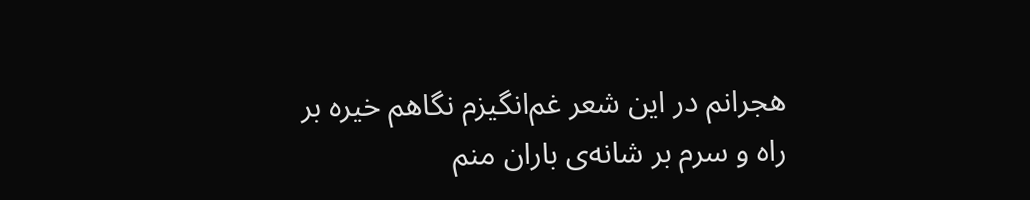هجرانم در این شعر غم‌انگیزم نگاهم خیره بر راه و سرم بر شانه‌ی باران منم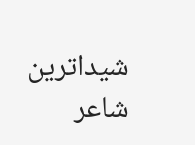شیداترین شاعر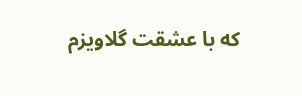که با عشقت گلاویزم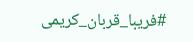#فریبا_قربان_کریمی ‌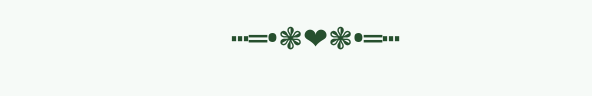┅═•❃❤❃•═┅